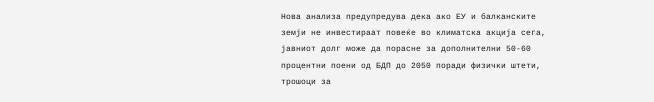Нова анализа предупредува дека ако ЕУ и балканските земји не инвестираат повеќе во климатска акција сега, јавниот долг може да порасне за дополнителни 50-60 процентни поени од БДП до 2050 поради физички штети, трошоци за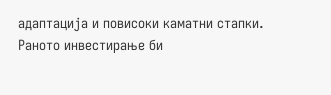адаптација и повисоки каматни стапки.
Раното инвестирање би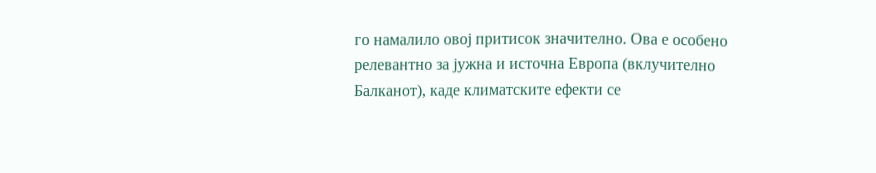го намалило овој притисок значително. Ова е особено релевантно за јужна и источна Европа (вклучително Балканот), каде климатските ефекти се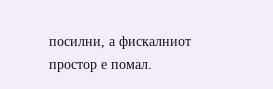посилни, а фискалниот простор е помал.